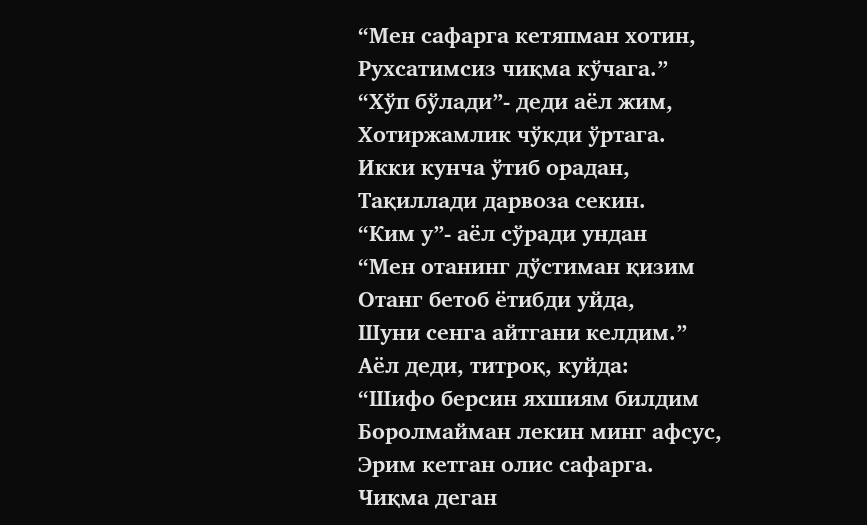“Мен сафарга кетяпман хотин,
Рухсатимсиз чиқма кўчага.”
“Хўп бўлади”- деди аёл жим,
Хотиржамлик чўкди ўртага.
Икки кунча ўтиб орадан,
Тақиллади дарвоза секин.
“Ким у”- аёл сўради ундан
“Мен отанинг дўстиман қизим
Отанг бетоб ётибди уйда,
Шуни сенга айтгани келдим.”
Аёл деди, титроқ, куйда:
“Шифо берсин яхшиям билдим
Боролмайман лекин минг афсус,
Эрим кетган олис сафарга.
Чиқма деган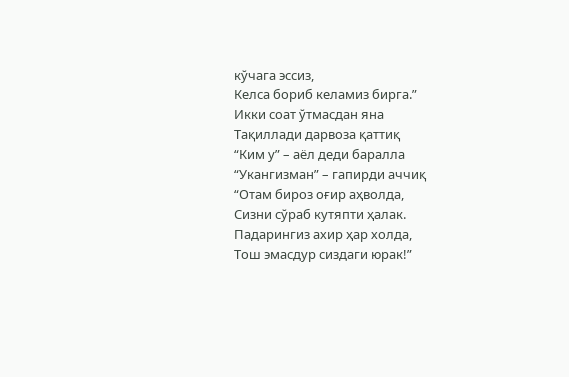кўчага эссиз,
Келса бориб келамиз бирга.”
Икки соат ўтмасдан яна
Тақиллади дарвоза қаттиқ
“Ким у” – аёл деди баралла
“Укангизман” – гапирди аччиқ
“Отам бироз оғир аҳволда,
Сизни сўраб кутяпти ҳалак.
Падарингиз ахир ҳар холда,
Тош эмасдур сиздаги юрак!”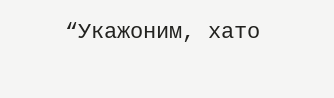“Укажоним, хато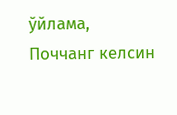ўйлама,
Поччанг келсин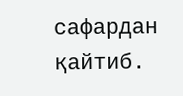сафардан қайтиб.